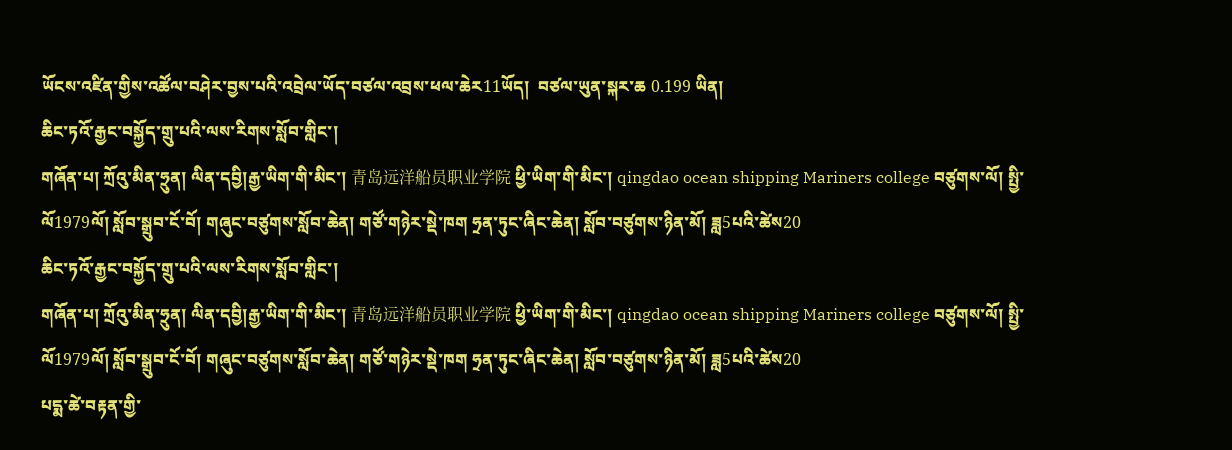ཡོངས་འཛིན་གྱིས་འཚོལ་བཤེར་བྱས་པའི་འབྲེལ་ཡོད་བཙལ་འབྲས་ཕལ་ཆེར11ཡོད།  བཙལ་ཡུན་སྐར་ཆ 0.199 ཡིན།
ཆིང་ཏའོ་རྒྱང་བསྐྱོད་གྲུ་པའི་ལས་རིགས་སློབ་གླིང་།
གཞོན་པ། ཀྲོའུ་མིན་ཧྲུན། ལིན་དབྱི།རྒྱ་ཡིག་གི་མིང་། 青岛远洋船员职业学院 ཕྱི་ཡིག་གི་མིང་། qingdao ocean shipping Mariners college བཙུགས་ལོ། སྤྱི་ལོ1979ལོ། སློབ་སྒྲུབ་ངོ་བོ། གཞུང་བཙུགས་སློབ་ཆེན། གཙོ་གཉེར་སྡེ་ཁག ཧྲན་ཏུང་ཞིང་ཆེན། སློབ་བཙུགས་ཉིན་མོ། ཟླ5པའི་ཚེས20
ཆིང་ཏའོ་རྒྱང་བསྐྱོད་གྲུ་པའི་ལས་རིགས་སློབ་གླིང་།
གཞོན་པ། ཀྲོའུ་མིན་ཧྲུན། ལིན་དབྱི།རྒྱ་ཡིག་གི་མིང་། 青岛远洋船员职业学院 ཕྱི་ཡིག་གི་མིང་། qingdao ocean shipping Mariners college བཙུགས་ལོ། སྤྱི་ལོ1979ལོ། སློབ་སྒྲུབ་ངོ་བོ། གཞུང་བཙུགས་སློབ་ཆེན། གཙོ་གཉེར་སྡེ་ཁག ཧྲན་ཏུང་ཞིང་ཆེན། སློབ་བཙུགས་ཉིན་མོ། ཟླ5པའི་ཚེས20
པདྨ་ཚེ་བརྟན་གྱི་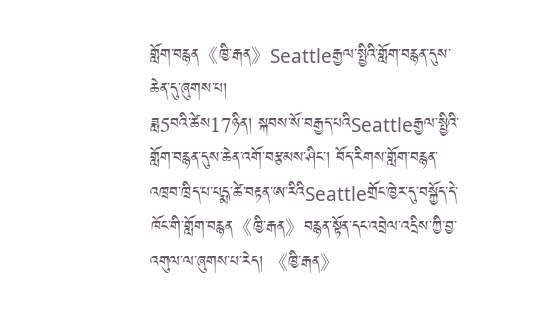གློག་བརྙན《ཁྱི་རྒན》Seattleརྒྱལ་སྤྱིའི་གློག་བརྙན་དུས་ཆེན་དུ་ཞུགས་པ།
ཟླ5བའི་ཚེས17ཉིན། སྐབས་སོ་བརྒྱད་པའིSeattleརྒྱལ་སྤྱིའི་གློག་བརྙན་དུས་ཆེན་འགོ་བརྩམས་ཤིང་། བོད་རིགས་གློག་བརྙན་འཁྲབ་ཁྲིད་པ་པདྨ་ཚེ་བརྟན་ཨ་རིའིSeattleགྲོང་ཁྱེར་དུ་བསྐྱོད་དེ་ཁོང་གི་གློག་བརྙན《ཁྱི་རྒན》བརྙན་སྟོན་དང་འབྲེལ་འདྲིས་ཀྱི་བྱ་འགུལ་ལ་ཞུགས་པ་རེད། 《ཁྱི་རྒན》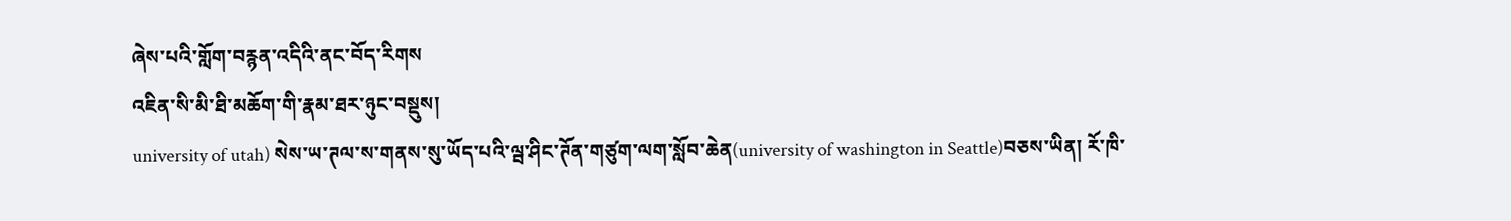ཞེས་པའི་གློག་བརྙན་འདིའི་ནང་བོད་རིགས
འཇིན་སི་མི་ཐི་མཆོག་གི་རྣམ་ཐར་ཉུང་བསྡུས།
university of utah) སེས་ཡ་ཊལ་ས་གནས་སུ་ཡོད་པའི་ལྦ་ཤིང་ཊོན་གཙུག་ལག་སློབ་ཆེན(university of washington in Seattle)བཅས་ཡིན། རོ་ཁི་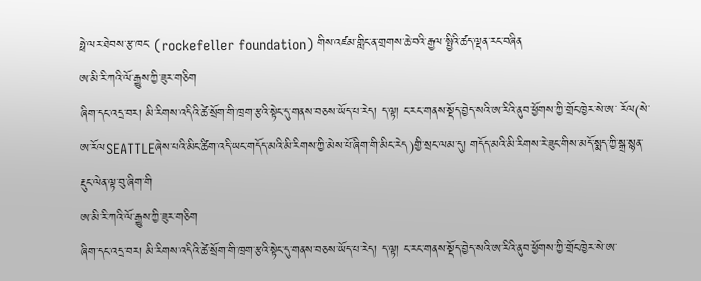ཧྥེ་ལར་ཐེབས་རྩ་ཁང་ (rockefeller foundation) གིས་འཛམ་གླིང་ན་གྲགས་ཆེ་བའི་རྒྱལ་སྤྱིའི་ཚད་ལྡན་རང་བཞིན
ཨ་མི་རི་ཀའི་ལོ་རྒྱུས་ཀྱི་ཟུར་གཅིག
ཞིག་དང་འདྲ་བར། མི་རིགས་འདིའི་ཚེ་སྲོག་གི་ཁྲག་རྩའི་སྟེང་དུ་གནས་བཅས་ཡོད་པ་རེད། ད་ལྟ། ང་རང་གནས་སྡོད་བྱེད་སའི་ཨ་རིའི་ནུབ་ཕྱོགས་ཀྱི་གྲོང་ཁྱེར་སེ་ཨ་ རོལ(སེ་ཨ་རོལSEATTLEཞེས་པའི་མིང་ཚིག་འདི་ཡང་གདོད་མའི་མི་རིགས་ཀྱི་མེས་པོ་ཞིག་གི་མིང་རེད)གྱི་སྲང་ལམ་དུ། གདོད་མའི་མི་རིགས་རེ་ཟུང་གིས་མདོ་སྨད་ཀྱི་སྒྲ་སྙན་རྡུང་ལེན་ལྟ་བུ་ཞིག་གི
ཨ་མི་རི་ཀའི་ལོ་རྒྱུས་ཀྱི་ཟུར་གཅིག
ཞིག་དང་འདྲ་བར། མི་རིགས་འདིའི་ཚེ་སྲོག་གི་ཁྲག་རྩའི་སྟེང་དུ་གནས་བཅས་ཡོད་པ་རེད། ད་ལྟ། ང་རང་གནས་སྡོད་བྱེད་སའི་ཨ་རིའི་ནུབ་ཕྱོགས་ཀྱི་གྲོང་ཁྱེར་སེ་ཨ་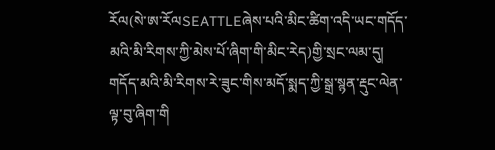རོལ(སེ་ཨ་རོལSEATTLEཞེས་པའི་མིང་ཚིག་འདི་ཡང་གདོད་མའི་མི་རིགས་ཀྱི་མེས་པོ་ཞིག་གི་མིང་རེད)གྱི་སྲང་ལམ་དུ། གདོད་མའི་མི་རིགས་རེ་ཟུང་གིས་མདོ་སྨད་ཀྱི་སྒྲ་སྙན་རྡུང་ལེན་ལྟ་བུ་ཞིག་གི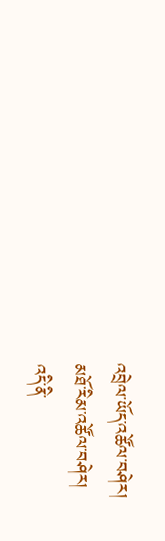འབྲེལ་ཡོད་འཚོལ་བཤེར།
མཐོ་རིམ་འཚོལ་བཤེར།
འདི་ནི་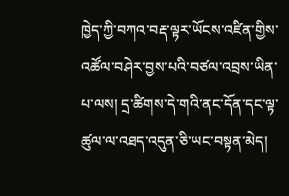ཁྱེད་ཀྱི་བཀའ་བརྡ་ལྟར་ཡོངས་འཛིན་གྱིས་འཚོལ་བཤེར་བྱས་པའི་བཙལ་འབྲས་ཡིན་པ་ལས། དྲ་ཚིགས་དེ་གའི་ནང་དོན་དང་ལྟ་ཚུལ་ལ་འཐད་འདུན་ཅི་ཡང་བསྟན་མེད།